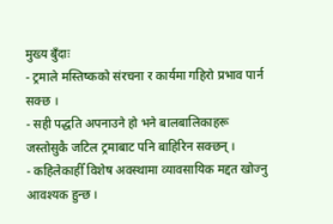मुख्य बुँदाः
- ट्रमाले मस्तिष्कको संरचना र कार्यमा गहिरो प्रभाव पार्न सक्छ ।
- सही पद्धति अपनाउने हो भने बालबालिकाहरू जस्तोसुकै जटिल ट्रमाबाट पनि बाहिरिन सक्छन् ।
- कहिलेकाहीँ विशेष अवस्थामा व्यावसायिक मद्दत खोज्नु आवश्यक हुन्छ ।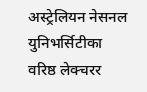अस्ट्रेलियन नेसनल युनिभर्सिटीका वरिष्ठ लेक्चरर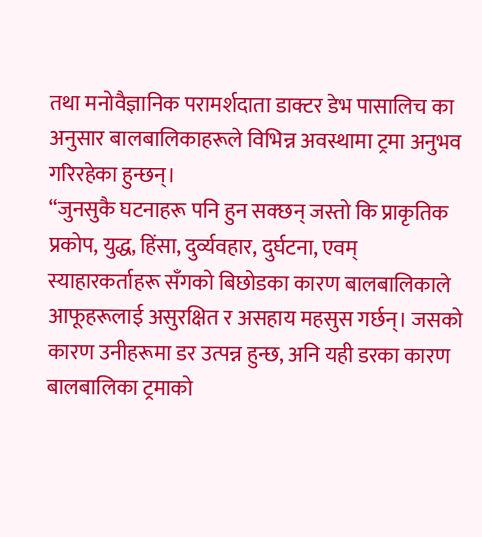तथा मनोवैज्ञानिक परामर्शदाता डाक्टर डेभ पासालिच का अनुसार बालबालिकाहरूले विभिन्न अवस्थामा ट्रमा अनुभव गरिरहेका हुन्छन्।
“जुनसुकै घटनाहरू पनि हुन सक्छन् जस्तो कि प्राकृतिक प्रकोप, युद्ध, हिंसा, दुर्व्यवहार, दुर्घटना, एवम् स्याहारकर्ताहरू सँगको बिछोडका कारण बालबालिकाले आफूहरूलाई असुरक्षित र असहाय महसुस गर्छन्। जसको कारण उनीहरूमा डर उत्पन्न हुन्छ, अनि यही डरका कारण बालबालिका ट्रमाको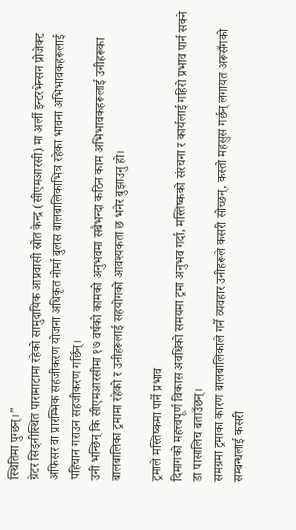स्थितिमा पुग्छन्।”
ग्रेटर सिड्नीस्थित पारामाटामा रहेको सामुदायिक आप्रवासी स्रोत केन्द्र (सीएमआरसी) मा अर्ली इन्टरभेन्सन प्रोजेक्ट अफिसर वा प्रारम्भिक सहजीकरण योजना अधिकृत नोर्मा बुलस बालबालिकाभित्र रहेका भावना अभिभावकहरूलाई पहिचान गराउन सहजीकरण गर्छिन्।
उनी भन्छिन् कि सीएमआरसीमा १७ वर्षको कामको अनुभवमा सबैभन्दा कठिन काम अभिभावकहरूलाई उनीहरूका बालबालिका ट्रमामा रहेको र उनीहरूलाई सहयोगको आवश्यकता छ भनेर बुझाउनु हो।

ट्रमाले मस्तिष्कमा पार्ने प्रभाव
दिमागको महत्त्वपूर्ण विकास अवधिको समयमा ट्रमा अनुभव गर्दा, मस्तिष्कको संरचना र कार्यलाई गहिरो प्रभाव पार्न सक्ने डा पासालिच बताउँछन्।
समग्रमा ट्रमाका कारण बालबालिकाले गर्ने व्यवहार उनीहरूले कसरी सोच्छन्, कस्तो महसुस गर्छन् लगायत अरूसँगको सम्बन्धलाई कसरी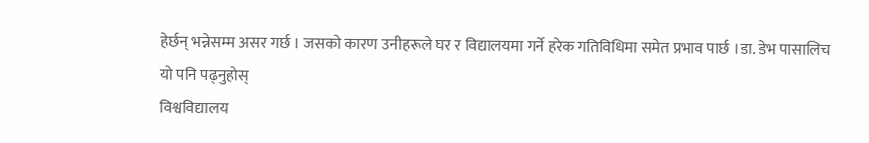हेर्छन् भन्नेसम्म असर गर्छ । जसको कारण उनीहरूले घर र विद्यालयमा गर्ने हरेक गतिविधिमा समेत प्रभाव पार्छ ।डा. डेभ पासालिच
यो पनि पढ्नुहोस्
विश्वविद्यालय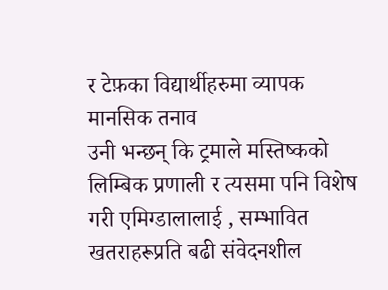र टेफ़का विद्यार्थीहरुमा व्यापक मानसिक तनाव
उनी भन्छन् कि ट्रमाले मस्तिष्कको लिम्बिक प्रणाली र त्यसमा पनि विशेष गरी एमिग्डालालाई , सम्भावित खतराहरूप्रति बढी संवेदनशील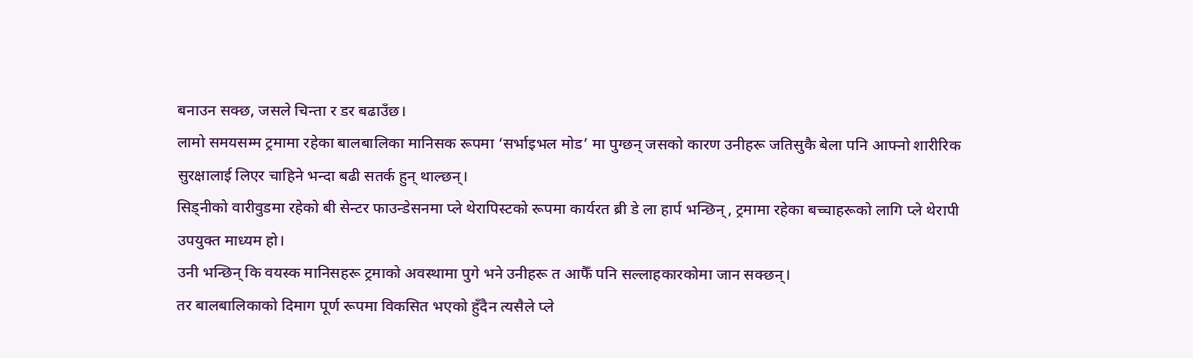बनाउन सक्छ, जसले चिन्ता र डर बढाउँछ।
लामो समयसम्म ट्रमामा रहेका बालबालिका मानिसक रूपमा ‘सर्भाइभल मोड’ मा पुग्छन् जसको कारण उनीहरू जतिसुकै बेला पनि आफ्नो शारीरिक सुरक्षालाई लिएर चाहिने भन्दा बढी सतर्क हुन् थाल्छन्।
सिड्नीको वारीवुडमा रहेको बी सेन्टर फाउन्डेसनमा प्ले थेरापिस्टको रूपमा कार्यरत ब्री डे ला हार्प भन्छिन्, ट्रमामा रहेका बच्चाहरूको लागि प्ले थेरापी उपयुक्त माध्यम हो।
उनी भन्छिन् कि वयस्क मानिसहरू ट्रमाको अवस्थामा पुगे भने उनीहरू त आफैँ पनि सल्लाहकारकोमा जान सक्छन्।
तर बालबालिकाको दिमाग पूर्ण रूपमा विकसित भएको हुँदैन त्यसैले प्ले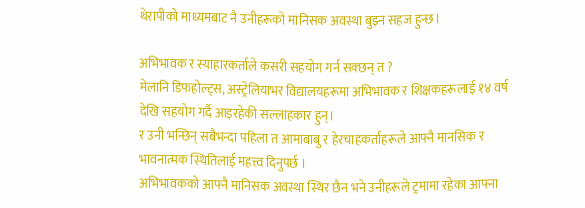थेरापीको माध्यमबाट नै उनीहरूको मानिसक अवस्था बुझ्न सहज हुन्छ।

अभिभावक र स्याहारकर्ताले कसरी सहयोग गर्न सक्छन् त ?
मेलानि डिफहोल्ट्स, अस्ट्रेलियाभर विद्यालयहरूमा अभिभावक र शिक्षकहरूलाई १४ वर्ष देखि सहयोग गर्दै आइरहेकी सल्लाहकार हुन्।
र उनी भन्छिन् सबैभन्दा पहिला त आमाबाबु र हेरचाहकर्ताहरूले आफ्नै मानसिक र भावनात्मक स्थितिलाई महत्त्व दिनुपर्छ ।
अभिभावकको आफ्नै मानिसक अवस्था स्थिर छैन भने उनीहरूले ट्रमामा रहेका आफ्ना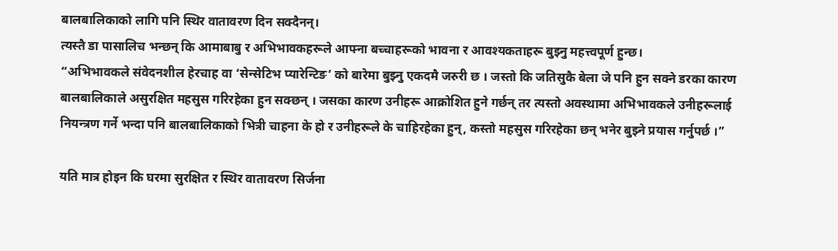बालबालिकाको लागि पनि स्थिर वातावरण दिन सक्दैनन्।
त्यस्तै डा पासालिच भन्छन् कि आमाबाबु र अभिभावकहरूले आफ्ना बच्चाहरूको भावना र आवश्यकताहरू बुझ्नु महत्त्वपूर्ण हुन्छ।
“अभिभावकले संवेदनशील हेरचाह वा ‘सेन्सेटिभ प्यारेन्टिङ’ को बारेमा बुझ्नु एकदमै जरुरी छ । जस्तो कि जतिसुकै बेला जे पनि हुन सक्ने डरका कारण बालबालिकाले असुरक्षित महसुस गरिरहेका हुन सक्छन् । जसका कारण उनीहरू आक्रोशित हुने गर्छन् तर त्यस्तो अवस्थामा अभिभावकले उनीहरूलाई नियन्त्रण गर्ने भन्दा पनि बालबालिकाको भित्री चाहना के हो र उनीहरूले के चाहिरहेका हुन्, कस्तो महसुस गरिरहेका छन् भनेर बुझ्ने प्रयास गर्नुपर्छ ।”

यति मात्र होइन कि घरमा सुरक्षित र स्थिर वातावरण सिर्जना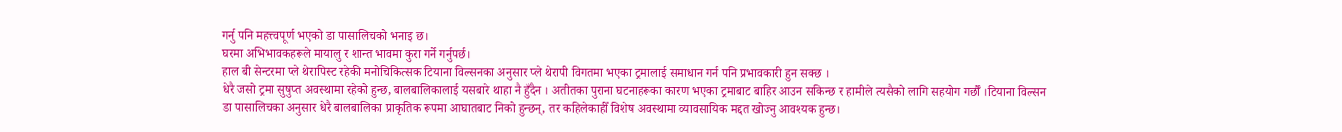गर्नु पनि महत्त्वपूर्ण भएको डा पासालिचको भनाइ छ।
घरमा अभिभावकहरूले मायालु र शान्त भावमा कुरा गर्ने गर्नुपर्छ।
हाल बी सेन्टरमा प्ले थेरापिस्ट रहेकी मनोचिकित्सक टियाना विल्सनका अनुसार प्ले थेरापी विगतमा भएका ट्रमालाई समाधान गर्न पनि प्रभावकारी हुन सक्छ ।
धेरै जसो ट्रमा सुषुप्त अवस्थामा रहेको हुन्छ, बालबालिकालाई यसबारे थाहा नै हुँदैन । अतीतका पुराना घटनाहरूका कारण भएका ट्रमाबाट बाहिर आउन सकिन्छ र हामीले त्यसैको लागि सहयोग गर्छौँ ।टियाना विल्सन
डा पासालिचका अनुसार धेरै बालबालिका प्राकृतिक रूपमा आघातबाट निको हुन्छन्, तर कहिलेकाहीँ विशेष अवस्थामा व्यावसायिक मद्दत खोज्नु आवश्यक हुन्छ।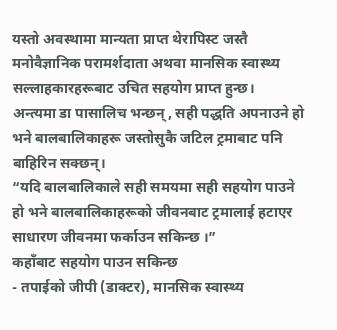यस्तो अवस्थामा मान्यता प्राप्त थेरापिस्ट जस्तै मनोवैज्ञानिक परामर्शदाता अथवा मानसिक स्वास्थ्य सल्लाहकारहरूबाट उचित सहयोग प्राप्त हुन्छ।
अन्त्यमा डा पासालिच भन्छन्, सही पद्धति अपनाउने हो भने बालबालिकाहरू जस्तोसुकै जटिल ट्रमाबाट पनि बाहिरिन सक्छन्।
“यदि बालबालिकाले सही समयमा सही सहयोग पाउने हो भने बालबालिकाहरूको जीवनबाट ट्रमालाई हटाएर साधारण जीवनमा फर्काउन सकिन्छ ।”
कहाँबाट सहयोग पाउन सकिन्छ
- तपाईको जीपी (डाक्टर), मानसिक स्वास्थ्य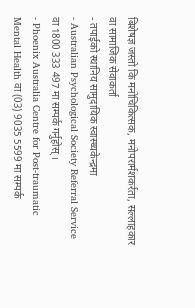बिशेषज्ञ जस्तो कि मनोचिकित्सक, मनोपरार्मशकर्रता, सल्लाहकार वा सामाजिक सेवाकर्ता
- तपाईको स्थानिय सामुदायिक स्वास्थ्यकेन्द्रमा
- Australian Psychological Society Referral Service वा 1800 333 497 मा सम्पर्क गर्नुहोस् ।
- Phoenix Australia Centre for Post-traumatic Mental Health वा (03) 9035 5599 मा सम्पर्क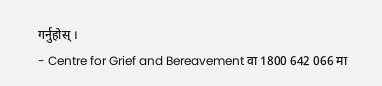गर्नुहोस् ।
- Centre for Grief and Bereavement वा 1800 642 066 मा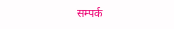सम्पर्क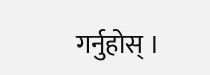गर्नुहोस् ।